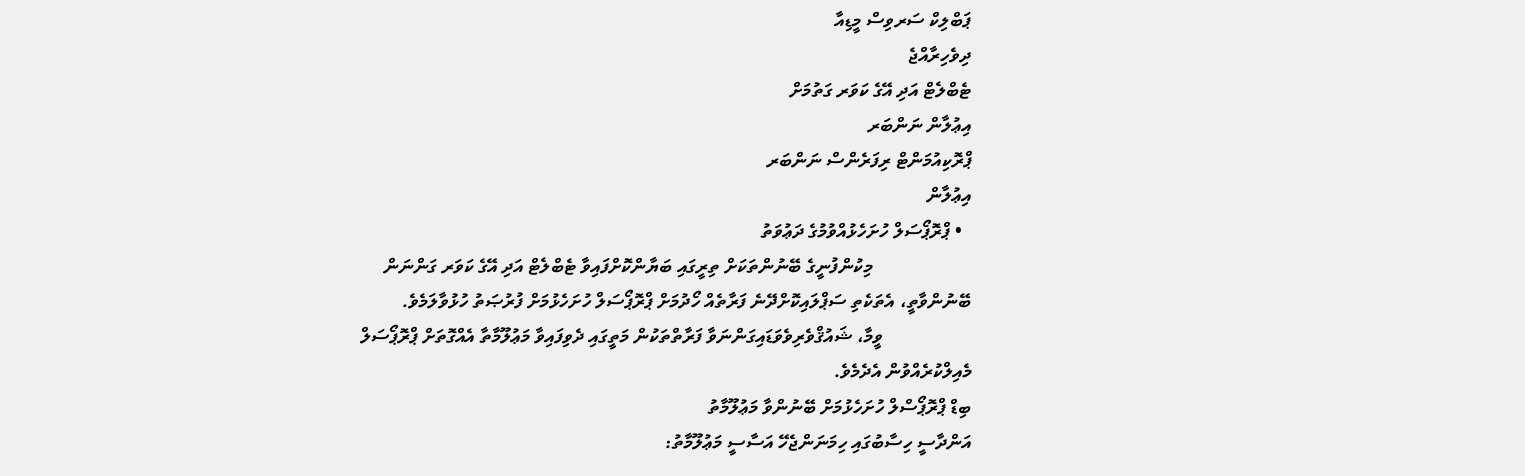ޕަބްލިކް ސަރވިސް މީޑިއާ
ދިވެހިރާއްޖެ
ޓެބްލެޓް އަދި އޭގެ ކަވަރ ގަތުމަށް
އިޢުލާން ނަންބަރ
ޕްރޮކިއުމަންޓް ރިފަރެންސް ނަންބަރ
އިޢުލާން
  • ޕްރޮޕޯސަލް ހުށަހެޅުއްވުމުގެ ދަޢުވަތު
                     މިކުންފުނީގެ ބޭނުންތަކަށް ތިރީގައި ބަޔާންކޮށްފައިވާ ޓެބްލެޓް އަދި އޭގެ ކަވަރ ގަންނަން ބޭނުންވާތީ، އެތަކެތި ސަޕްލައިކޮށްދޭނެ ފަރާތެއް ހޯދުމަށް ޕްރޮޕޯސަލް ހުށަހެޅުމަށް ފުރުޞަތު ހުޅުވާލަމެވެ.
                   ވީމާ، ޝައުޤްވެރިވެވަޑައިގަންނަވާ ފަރާތްތަކުން މަތީގައި ދެވިފައިވާ މަޢުލޫމާތާ އެއްގޮތަށް ޕްރޮޕޯސަލް މެއިލްކުރެއްވުން އެދެމެވެ.
ބިޑް ޕްރޮޕޯސްލް ހުށަހެޅުމަށް ބޭނުންވާ މަޢުލޫމާތު
އަންދާސީ ހިސާބުގައި ހިމަނަންޖެހޭ އަސާސީ މަޢުލޫމާތު: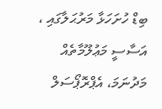ބިޑް ހުށަހަޅާ މަރުޙަލާގައި ،
އަސާސީ މަޢުލޫމާތެއް މަދުނަމަ، އެޕްރޮޕޯސަލް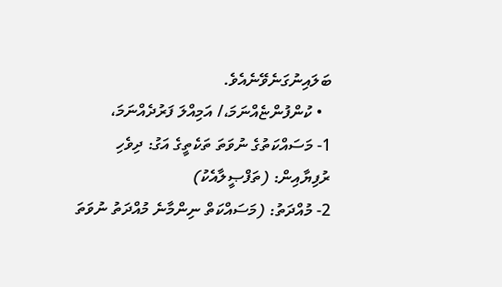ބަލައިނުގަނެވޭނެއެވެ.
  • ކުންފުންޏެއްނަމަ،/ އަމިއްލަ ފަރުދެއްނަމަ،
1- މަސައްކަތުގެ ނުވަތަ ތަކެތީގެ އަގު: ދިވެހި ރުފިޔާއިން: (ތަފްޞީލާއެކު)
2- މުއްދަތު: (މަސައްކަތް ނިންމާނެ މުއްދަތު ނުވަތަ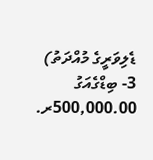ޑެލިވަރީގެ މުއްދަތު)
3- ބިޑްގެއަގު 500,000.00ރ.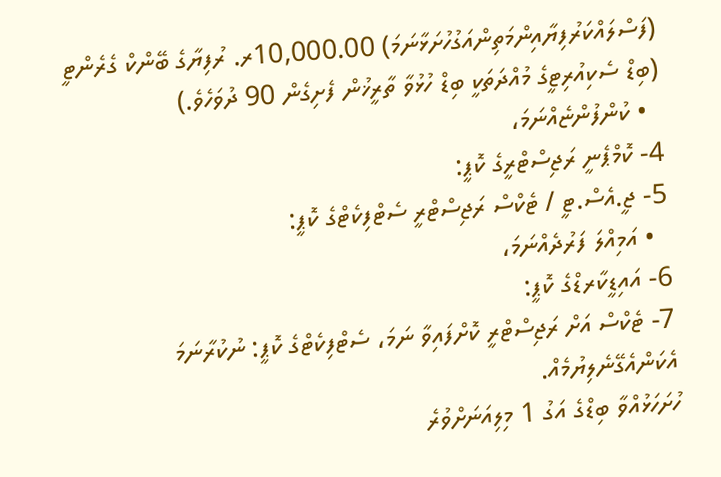(ފަސްލައްކަރުފިޔާއިންމަތިންއަގުހުށަޅާނަމަ) 10,000.00ރ. ރުފިޔާގެ ބޭންކް ގެރެންޓީ  (ބިޑް ސެކިއުރިޓީގެ މުއްދަތަކީ ބިޑް ހުޅުވާ ތާރީޚުން ފެށިގެން 90 ދުވަހެވެ.)
  • ކުންފުންޏެއްނަމަ،
4- ކޮމްޕެނީ ރަޖިސްޓްރީގެ ކޮޕީ:
5- ޖީ.އެސް.ޓީ / ޓެކްސް ރަޖިސްޓްރީ ސެޓްފިކެޓްގެ ކޮޕީ:
  • އަމިއްލަ ފަރުދެއްނަމަ،
6- އައިޑީކާރޑްގެ ކޮޕީ:
7- ޓެކްސް އަށް ރަޖިސްޓްރީ ކޮށްފައިވާ ނަމަ، ސެޓްފިކެޓްގެ ކޮޕީ: ނުކުރާނަމަ އެކަންއެގޭނެލިޔުމެއް.
ހުށަހަޅުއްވާ ބިޑްގެ އަގު 1 މިލިއަނަށްވުރެ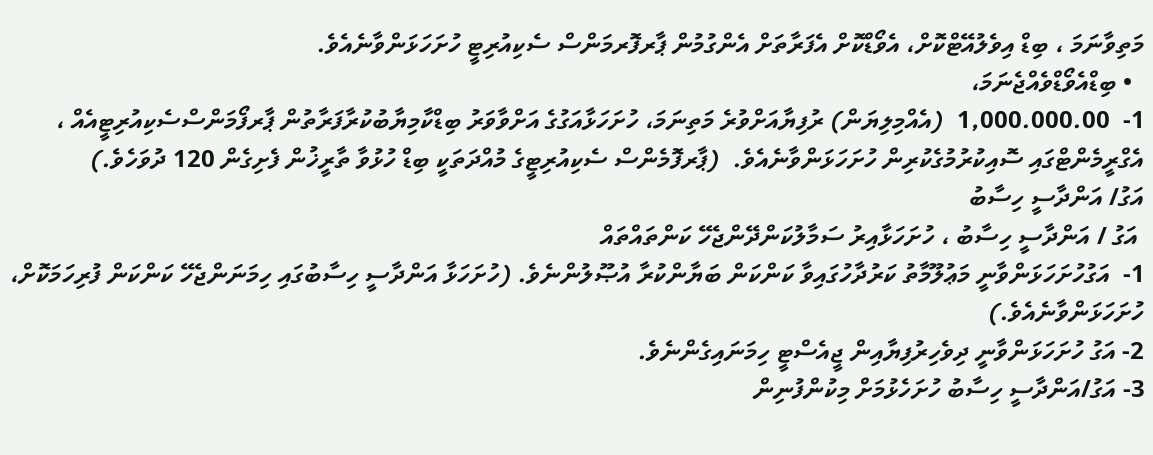މަތިވާނަމަ ، ބިޑް އިވެލުއޭޓްކޮށް، އެވޯޑްކޮށް އެފަރާތަށް އެންގުމުން ޕާރފޮރމަންސް ސެކިއުރިޓީ ހުށަހަޅަންވާނެއެވެ.
  • ބިޑްއެވޯޑްވެއްޖެނަމަ،
1-  1,000.000.00  (އެއްމިލިޔަން) ރުފިޔާއަށްވުރެ މަތިނަމަ، ހުށަހަޅާއަގުގެ އަށްވާވަރު ބިޑްކާމިޔާބުކުރާފަރާތުން ޕާރފޯމަންސްސެކިއުރިޓީއެއް ، އެގްރީމެންޓްގައި ސޮއިކުރުމުގެކުރިން ހުށަހަޅަންވާނެއެވެ.  (ޕާރފޮމެންސް ސެކިއުރިޓީގެ މުއްދަތަކީ ބިޑް ހުޅުވާ ތާރީޚުން ފެށިގެން 120 ދުވަހެވެ.)
އަގު/ އަންދާސީ ހިސާބު
 އަގު / އަންދާސީ ހިސާބު ، ހުށަހަޅާއިރު ސަމާލުކަންދޭންޖެހޭ ކަންތައްތައް
1-  އަގުހުށަހަޅަންވާނީ މަޢުލޫމާތު ކަރުދާހުގައިވާ ކަންކަން ބަޔާންކުރާ އުޞޫލުންނެވެ. (ހުށަހަޅާ އަންދާސީ ހިސާބުގައި ހިމަނަންޖެހޭ ކަންކަން ފުރިހަމަކޮށް، ހުށަހަޅަންވާނެއެވެ.)
2- އަގު ހުށަހަޅަންވާނީ ދިވެހިރުފިޔާއިން ޖީއެސްޓީ ހިމަނައިގެންނެވެ.
3- އަގު/އަންދާސީ ހިސާބު ހުށަހެޅުމަށް މިކުންފުނިން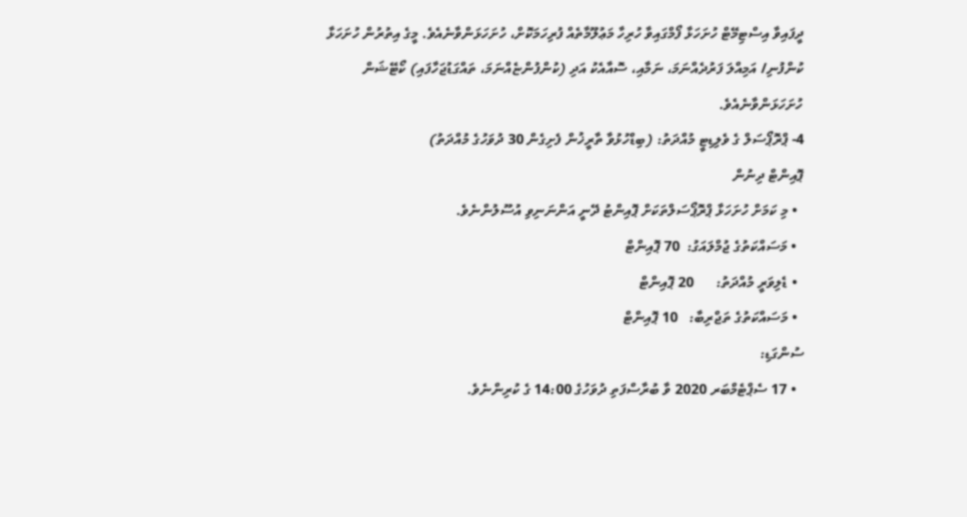ދީފައިވާ އިސްޓިމޭޓް ހުށަހަޅާ ފޯމްގައިވާ ހުރިހާ މަޢުލޫމާތެއް ފުރިހަމަކޮށް، ހުށަހަޅަންވާނެއެވެ. މީގެ އިތުރުން ހުށަހަޅާ ކުންފުނި/ އަމިއްލަ ފަރުދެއްނަމަ، ނަމާއި، ސޮއާއެކު އަދި (ކުންފުންޏެއްނަމަ، ތައްގަޑުޖަހާފައި) ކޯޓޭޝަން ހުށަހަޅަންވާނެއެވެ.
4- ޕްރޮޕޯސަލް ގެ ވެލިޑިޓީ މުއްދަތު: (ބިޑްހުޅުވާ ތާރީޚުން ފެށިގެން 30 ދުވަހުގެ މުއްދަތު)
ޕޮއިންޓް ދިނުން
  • މި ކަމަށް ހުށަހަޅާ ޕްރޮޕޯސަލްތަކަށް ޕޮއިންޓު ދޭނީ އަންނަނިވި އުސޫލުންނެވެ.
  • މަސައްކަތުގެ ޖުމްލައަގު:  70 ޕޮއިންޓް
  • ޑެލިވަރީ މުއްދަތު:      20 ޕޮއިންޓް
  • މަސައްކަތުގެ ތަޖްރިބާ:   10 ޕޮއިންޓް
ސުންގަޑި:
  • 17 ސެޕްޓެމްބަރ 2020 ވާ ބުރާސްފަތި ދުވަހުގެ 14:00 ގެ ކުރިންނެވެ.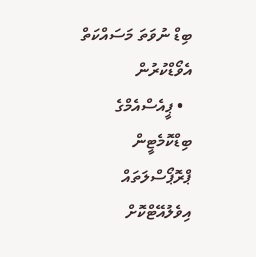ބިޑް ނުވަތަ މަސައްކަތް އެވޯޑްކުރުން
  • ޕީއެސްއެމްގެ ބިޑްކޮމެޓީން ޕްރޮޕޯސްލަތައް އިވެލުއޭޓްކޮށް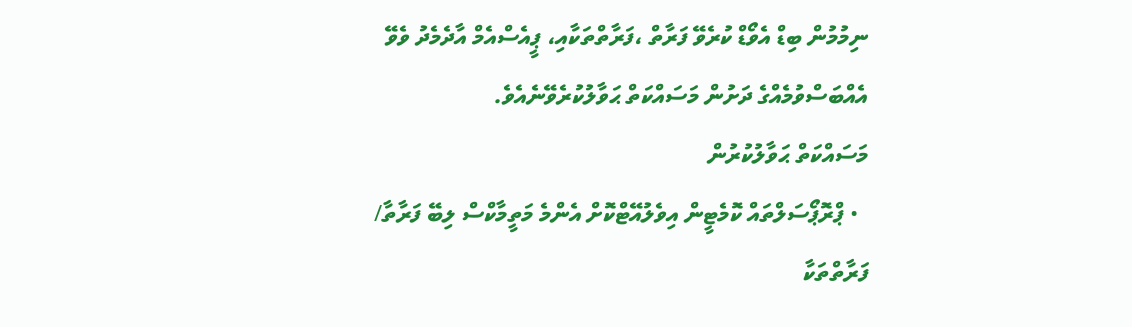ނިމުމުން ބިޑް އެވޯޑް ކުރެވޭ ފަރާތް ،ފަރާތްތަކާއި، ޕީއެސްއެމް އާދެމެދު ވެވޭ އެއްބަސްވުމެއްގެ ދަށުން މަސައްކަތް ޙަވާލުކުރެވޭނެއެވެ.
މަސައްކަތް ޙަވާލުކުރުން
  • ޕްރޮޕޯސަލްތައް ކޮމެޓީން އިވެލުއޭޓްކޮށް އެންމެ މަތީމާކްސް ލިބޭ ފަރާތާ/ ފަރާތްތަކާ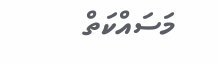މަސައްކަތް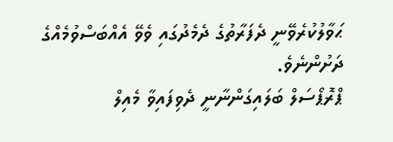ޙަވާލުކުރެވޭނީ ދެފަރާތުގެ ދެމެދުގައި ވެވޭ އެއްބަސްވުމެއްގެ ދަށުންނެވެ.
ޕްރޮޕޯސަލް ބަލައިގަންނާނީ ދެވިފައިވާ މެއިލް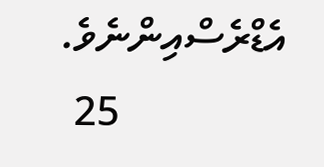އެޑްރެސްއިންނެވެ.
                25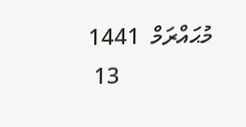މުޙައްރަމް  1441
                13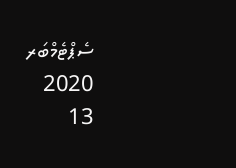ސެޕްޓެމްބަރ  2020
13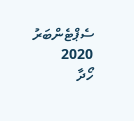ސެޕްޓެންބަރު 2020
ހޯދާ